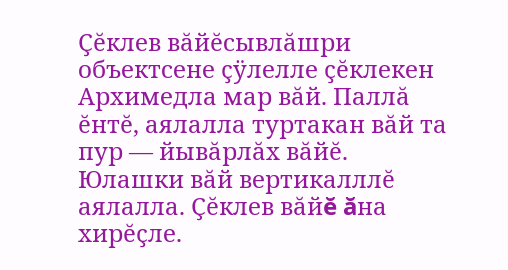Çĕклев вăйĕсывлăшри объектсене çÿлелле çĕклекен Архимедла мар вăй. Паллă ĕнтĕ, аялалла туртакан вăй та пур — йывăрлăх вăйĕ. Юлашки вăй вертикалллĕ аялалла. Çĕклев вăйĕ ăна хирĕçле.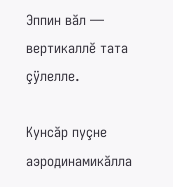Эппин вăл — вертикаллĕ тата çÿлелле.

Кунсăр пуçне аэродинамикăлла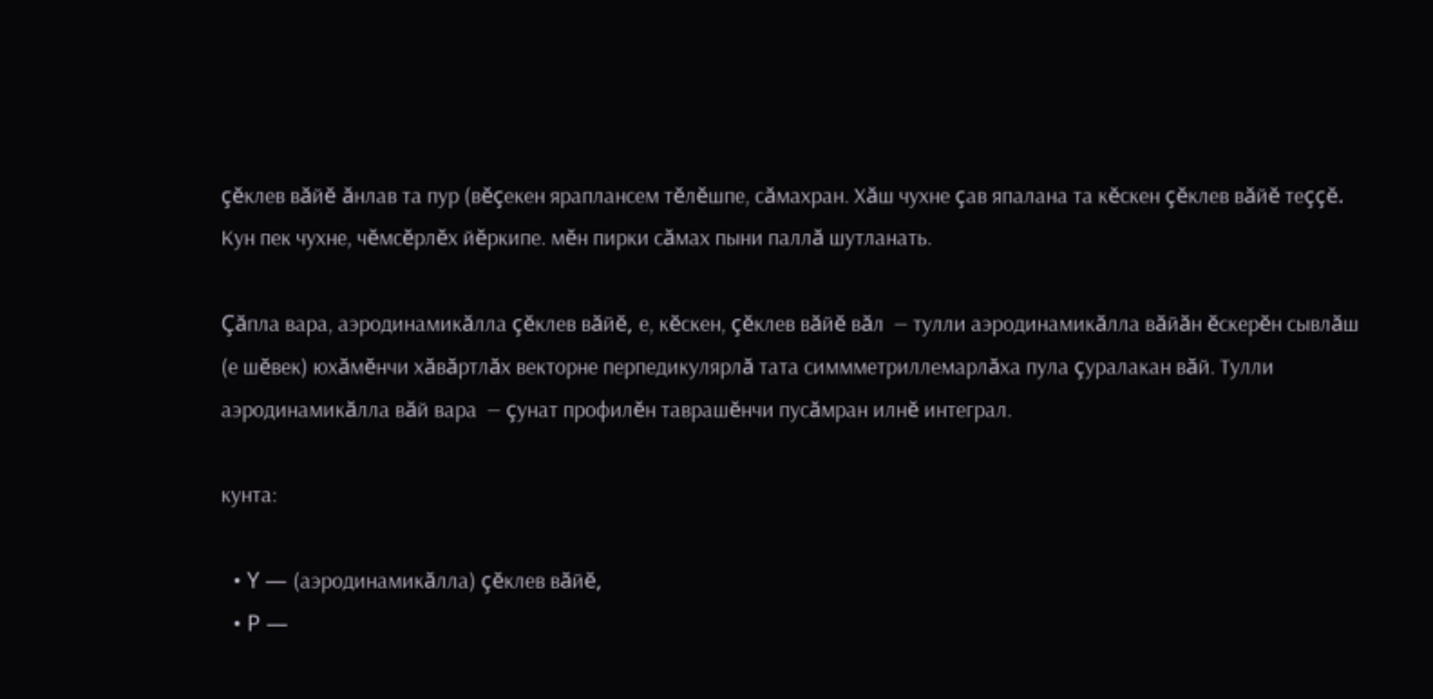çĕклев вăйĕ ăнлав та пур (вĕçекен яраплансем тĕлĕшпе, сăмахран. Хăш чухне çав япалана та кĕскен çĕклев вăйĕ теççĕ. Кун пек чухне, чĕмсĕрлĕх йĕркипе. мĕн пирки сăмах пыни паллă шутланать.

Çăпла вара, аэродинамикăлла çĕклев вăйĕ, е, кĕскен, çĕклев вăйĕ вăл  — тулли аэродинамикăлла вăйăн ĕскерĕн сывлăш (е шĕвек) юхăмĕнчи хăвăртлăх векторне перпедикулярлă тата симмметриллемарлăха пула çуралакан вăй. Тулли аэродинамикăлла вăй вара  — çунат профилĕн таврашĕнчи пусăмран илнĕ интеграл.

кунта:

  • Y — (аэродинамикăлла) çĕклев вăйĕ,
  • P —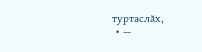туртаслăх,
  •  —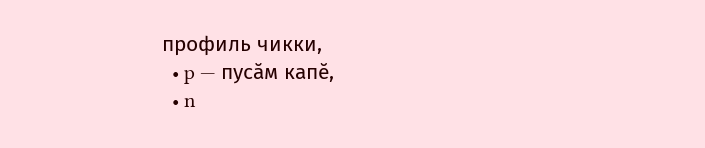профиль чикки,
  • p — пусăм капĕ,
  • n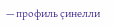— профиль çинелли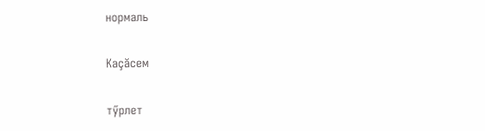нормаль

Каçăсем

тӳрлет